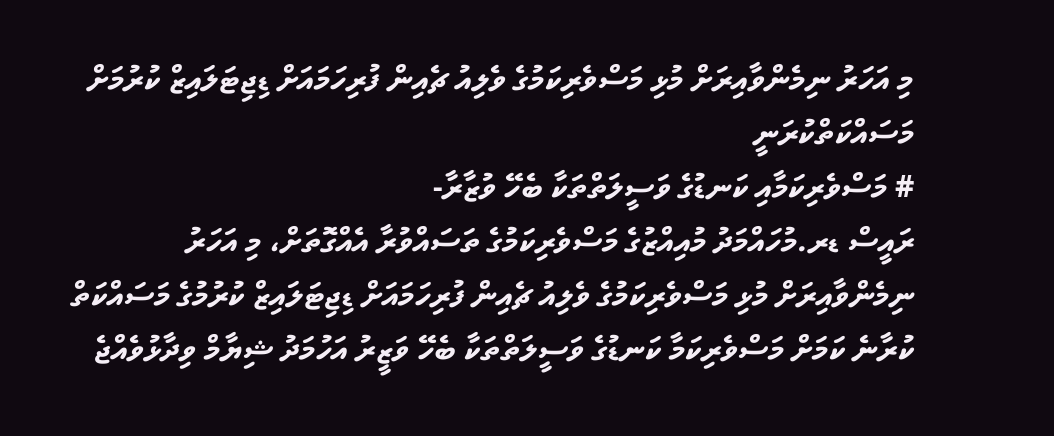މި އަހަރު ނިމެންވާއިރަށް މުޅި މަސްވެރިކަމުގެ ވެލިއު ޗެއިން ފުރިހަމައަށް ޑިޖިޓަލައިޒް ކުރުމަށް މަސައްކަތްކުރަނީ
# މަސްވެރިކަމާއި ކަނޑުގެ ވަސީލަތްތަކާ ބެހޭ ވުޒާރާ-
ރައީސް ޑރ.މުހައްމަދު މުއިއްޒުގެ މަސްވެރިކަމުގެ ތަސައްވުރާ އެއްގޮތަށް، މި އަހަރު ނިމެންވާއިރަށް މުޅި މަސްވެރިކަމުގެ ވެލިއު ޗެއިން ފުރިހަމައަށް ޑިޖިޓަލައިޒް ކުރުމުގެ މަސައްކަތް ކުރާނެ ކަމަށް މަސްވެރިކަމާ ކަނޑުގެ ވަސީލަތްތަކާ ބެހޭ ވަޒީރު އަހުމަދު ޝިޔާމް ވިދާޅުވެއްޖެ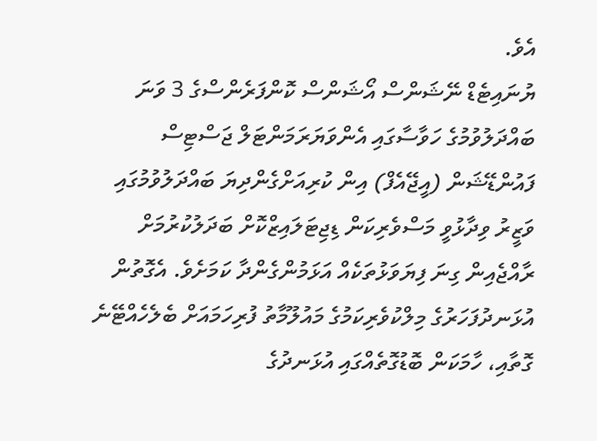އެވެ.
ޔުނައިޓެޑް ނޭޝަންސް އޯޝަންސް ކޮންފަރެންސްގެ 3 ވަނަ ބައްދަލުވުމުގެ ހަވާސާގައި އެންވަޔަރަމަންޓަލް ޖަސްޓިސް ފައުންޑޭޝަން (އީޖޭއެފް) އިން ކުރިއަށްގެންދިޔަ ބައްދަލުވުމުގައި ވަޒީރު ވިދާޅުވީ މަސްވެރިކަން ޑިޖިޓަލައިޒްކޮށް ބަދަލުކުރުމަށް ރާއްޖެއިން ގިނަ ފިޔަވަޅުތަކެއް އަޅަމުންގެންދާ ކަމަށެވެ. އެގޮތުން އުޅަނދުފަހަރުގެ މިލްކުވެރިކަމުގެ މައުލޫމާތު ފުރިހަމައަށް ބެލެހެއްޓޭނެ ގޮތާއި، ހާމަކަން ބޮޑުގޮތެއްގައި އުޅަނދުގެ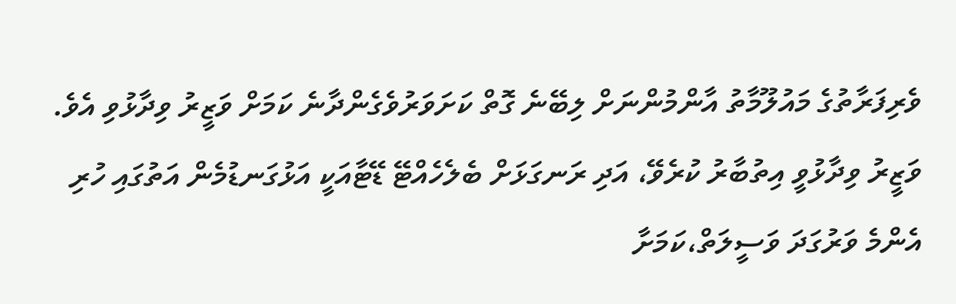ވެރިފަރާތުގެ މައުލޫމާތު އާންމުންނަށް ލިބޭނެ ގޮތް ކަށަވަރުވެގެންދާނެ ކަމަށް ވަޒީރު ވިދާޅުވި އެވެ.
ވަޒީރު ވިދާޅުވީ އިތުބާރު ކުރެވޭ، އަދި ރަނގަޅަށް ބެލެހެއްޓޭ ޑޭޓާއަކީ އަޅުގަނޑުމެން އަތުގައި ހުރި އެންމެ ވަރުގަދަ ވަސީލަތް،ކަމަށާ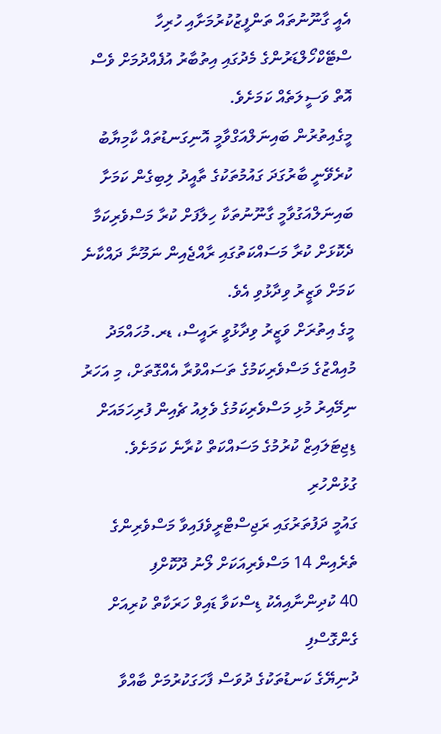އެއީ ގާނޫނުތައް ތަންފީޒުކުރުމަށާއި ހުރިހާ ސްޓޭކްހޯލްޑަރުންގެ މެދުގައި އިތުބާރު އުފެއްދުމަށް ވެސް އޮތް ވަސީލަތެއް ކަމަށެވެ.
މީގެއިތުރުން ބައިނަލްއަގްވާމީ އޮނިގަނޑުތައް ކާމިޔާބު ކުރެވޭނީ ބާރުގަދަ ގައުމުތަކުގެ ތާއީދު ލިބިގެން ކަމަށާ ބައިނަލްއަގުވާމީ ގާނޫނުތަކާ ހިލާފަށް ކުރާ މަސްވެރިކަމާ ދެކޮޅަށް ކުރާ މަސައްކަތުގައި ރާއްޖެއިން ނަމޫނާ ދައްކާނެ ކަމަށް ވަޒީރު ވިދާޅުވި އެވެ.
މީގެ އިތުރަށް ވަޒީރު ވިދާޅުވީ ރައީސް، ޑރ.މުހައްމަދު މުއިއްޒުގެ މަސްވެރިކަމުގެ ތަސައްވުރާ އެއްގޮތަށް، މި އަހަރު ނިމޭއިރު މުޅި މަސްވެރިކަމުގެ ވެލިއު ޗެއިން ފުރިހަމައަށް ޑިޖިޓަލައިޒް ކުރުމުގެ މަސައްކަތް ކުރާނެ ކަމަށެވެ.
ގުޅުންހުރި
ގައުމީ ދަފުތަރުގައި ރަޖިސްޓްރީވެފައިވާ މަސްވެރިންގެ ތެރެއިން 14 މަސްވެރިއަކަށް ލޯނު ދޫކޮށްފި
40 ކުދިންނާއިއެކު ޑިސްކަވާ ޑައިވް ހަރަކާތް ކުރިއަށް ގެންގޮސްފި
ދުނިޔޭގެ ކަނޑުތަކުގެ ދުވަސް ފާހަގަކުރުމަށް ބާއްވާ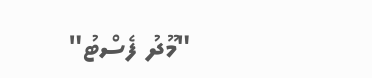"މޫދު ފެސްޓު"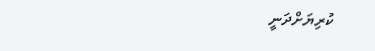ކުރިޔަށްދަނީ